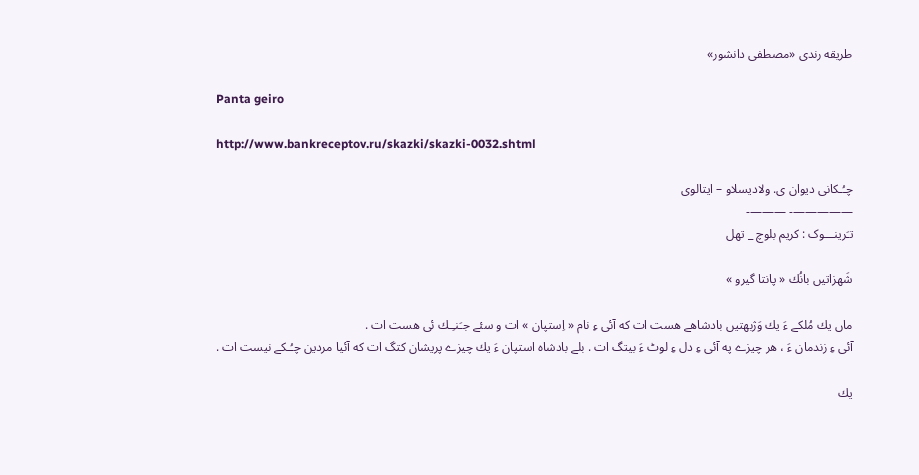طریقه رندی «مصطفی دانشور»

Panta geiro

http://www.bankreceptov.ru/skazki/skazki-0032.shtml

چـُـکانی دیوان ی. ولاديسلاو – ايتالوی
—————- ———-
تـَرینـــوک : کریم بلوچ _ تهل

شَهزاتيں بانُك « پانتا گيرو »

ماں يك مُلكے ءَ يك وَژبهتيں بادشاهے هست ات كه آئی ءِ نام « اِستپان » ات و سئے جـَنـِـك ئی هست ات .
آئی ءِ زندمان ءَ ، هر چيزے په آئی ءِ دل ءِ لوٹ ءَ بيتگ ات . بلے بادشاه استپان ءَ يك چيزے پريشان كتگ ات كه آئيا مردين چـُـكے نيست ات .

يك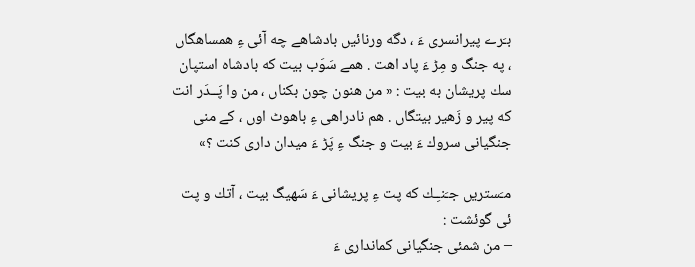بـَرے پيرانسری ءَ ، دگه ورنائيں بادشاهے چه آئی ءِ همساهگاں ، په جنگ و مِڑ ءَ پاد اهت . همے سَوَب بيت كه بادشاه استپان سك پريشان به بيت : « من هنون چون بكناں ، من وا پَــدَر انت كه پير و زَهير بيتگاں . هم نادراهی ءِ باهوٹ اوں ، كے منی جنگيانی سروك ءَ بيت و جنگ ءِ پَڑ ءَ ميدان داری كنت ؟»

مـَستريں جـَنـِـك كه پت ءِ پريشانی ءَ سَهيگ بيت ، آتك و پت ئی گوئشت :
– من شمئی جنگيانی كمانداری ءَ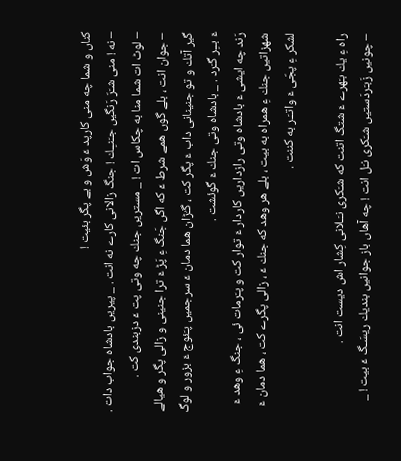كناں و شما چه منی كارپد ءَ وَش و بے پگر بئيت !
– نه ! منی شـَرّ رَنگيں جـَنـِـك ! جنگ زالانی كارے نه انت . _ پيريں بادشاه جواب دات .
– لوٹ ات شما منا به چكاس ات ! _ مستريں جنك چه وتی پت ءَ دزبندی كت .
– جوان انت ، بلے گوں همے شرط ءَ كه اگں جَنگ ءِ پَڑ ءَ ترا جنينی و زالی پگر و هيالے گير آتك و تو جنينانی داب ءَ پگر كت ، گـُڑان هما دمان ءَ سرجميں پـَئوج ءَ بزور و لوگ ءَ بــِر گـَرد . _ بادشاه وتی جنك ءَ گوئشت .
رَند چه ايشی ءَ بادشاه وتی رازداريں كاردار ءَ توار كت و پـَرمات ئی ، جنگ ءِ وهد ءَ شهزاتيں جنك ءِ همراه به بيت ، بلے هر وهد كه جنك ءَ ، زالی پگرے كت ، هما دمان ءَ لشكر ءِ پجّی ءَ واتـَـر به كننت .

راه ءِ يك بـَهرے ءَ شتگ اتنت كه شـَكری نـَـلانی كِشار اش ديست انت .
– چونيں زَبـَردَستيں شـَكری نـَل انت ! چه آهاں باز جوانيں بنديك ريسَـگ ءَ بيت ! _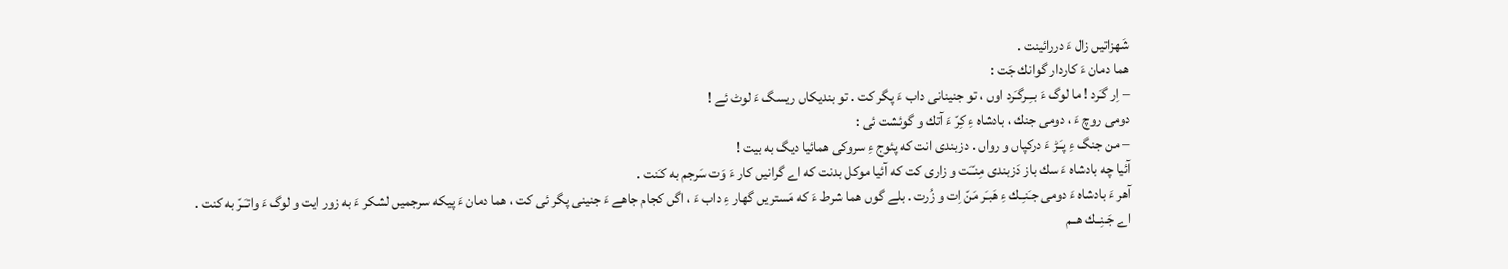شَهزاتيں زال ءَ دررائينت .
هما دمان ءَ كاردار گوانك جَت :
– اِر گـَرد ! ما لوگ ءَ بــِـرگـَرد اوں ، تو جنينانی داب ءَ پگر كت . تو بنديكاں ريسگ ءَ لوٹ ئے !
دومی روچ ءَ ، دومی جنك ، بادشاه ءِ كِرّ ءَ آتك و گوئشت ئی :
– من جنگ ءِ پـَـڑ ءَ دركپاں و رواں . دزبندی انت كه پئوج ءِ سروكی همائيا ديگ به بيت !
آئيا چه بادشاه ءَ سك باز دَزبندی مِنـّـَت و زاری كت كه آئيا موكل بدنت كه اے گرانيں كار ءَ وَت سَرجم به كـَنت .
آهر ءَ بادشاه ءَ دومی جـَنـِـك ءِ هَبـَر مَنّ اِت و زُرت . بلے گوں هما شرط ءَ كه مَستريں گهار ءِ داب ءَ ، اگں كجام جاهے ءَ جنينی پگر ئی كت ، هما دمان ءَ پيكه سرجميں لشكر ءَ به زور ايت و لوگ ءَ واتـَـرّ به كنت .
اے جَـنِــك هــم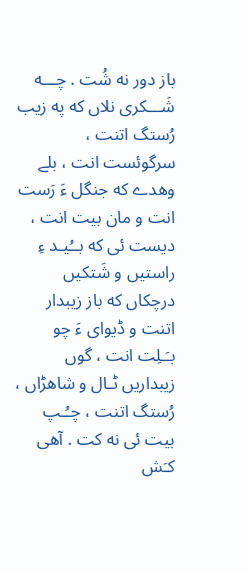باز دور نه شُت . چـــه شَـــكری نلاں كه په زيب رُستگ اتنت ، سرگوئست انت ، بلے وهدے كه جنگل ءَ رَست انت و مان بيت انت ، ديست ئی كه بــُيـد ءِ راستيں و شَتكيں درچكاں كه باز زيبدار اتنت و ڈيوای ءَ چو بـَـلِت انت ، گوں زيبداريں ٹـال و شاهڑاں ، رُستگ اتنت ، چـُـپ بيت ئی نه كت . آهی كـَش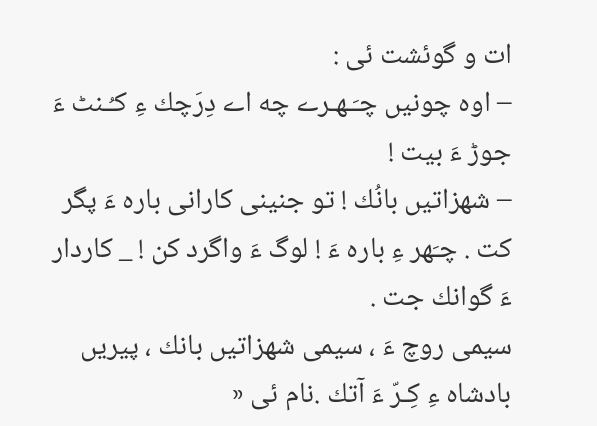ات و گوئشت ئی :
– اوه چونيں چـَـهـرے چه اے دِرَچك ءِ كـُـنٹ ءَ جوڑ ءَ بيت !
– شهزاتيں بانُك ! تو جنينی كارانی باره ءَ پگر كت . چـَهر ءِ باره ءَ ! لوگ ءَ واگرد كن ! _ كاردار ءَ گوانك جت .
سيمی روچ ءَ ، سيمی شهزاتيں بانك ، پيريں بادشاه ءِ كِـرّ ءَ آتك .نام ئی «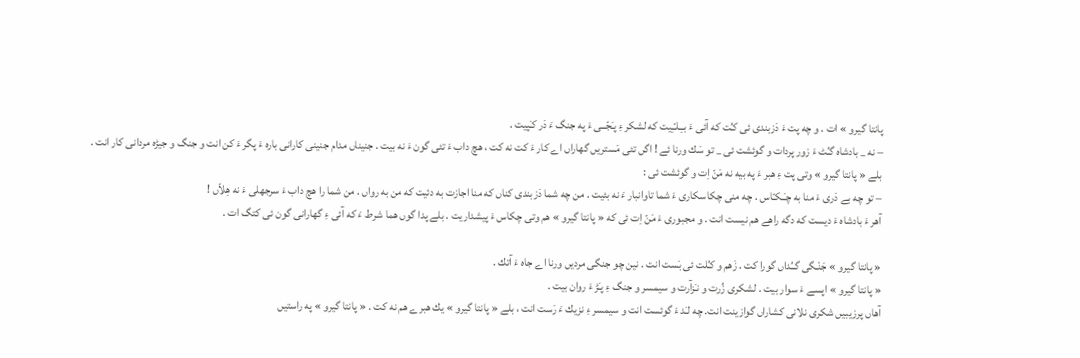پانتا گيرو » ات . و چه پت ءَ دَزبندی ئی كـُت كه آئی ءَ بــِـلـّـِيت كه لشكر ءِ پـَجّــی ءَ په جنگ ءَ دَر كـَپيت .
– نه _ بادشاه گـُٹ ءَ زور پردات و گوئشت ئی _ تو سَك ورنا ئے ! اگں تئی مَستريں گهاراں اے كار ءَ كت نه كت ، هچ داب ءَ تئی گون ءَ نه بيت . جنيناں مدام جنينی كارانی باره ءَ پگر ءَ كن انت و جنگ و جيڑه مردانی كار انت .
بلے « پانتا گيرو » وتی پت ءِ هبر ءَ په بيه نه مَنّ اِت و گوئشت ئی :
– تو چه بے دَری ءَ منا به چـَـكـّاس . چه منی چكاسكاری ءَ شما تاوانبار ءَ نه بئيت . من چه شما دَزبندی كناں كه منا اجازت به دئيت كه من به رواں . من شما را هچ داب ءَ سرجهلی ءَ نه هِلاّں !
آهر ءَ بادشاه ءَ ديست كه دگه راهے هم نيست انت . و مجبوری ءَ مَنّ اِت ئی كه « پانتا گيرو » هم وتی چكاس ءَ پيشداريت . بلے پدا گوں هما شرط ءَ كه آئی ءِ گهارانی گون ئی كتگ ات .

« پانتا گيرو » جَنْـگی گــُداں گورا كت . زَهم و كـُلت ئی بَست انت . نين چو جنگی مرديں ورنا اے جاه ءَ آتك .
« پانتا گيرو » اپسے ءَ سوار بيت . لشكری زُرت و نـَزآرت و سيمسر و جنگ ءِ پـَڑ ءَ روان بيت .
آهاں پرزيبيں شكری نلانی كشاراں گوازينت انت. چه لـَد ءَ گوئست انت و سيمسر ءِ نزيك ءَ رَست انت ، بلے « پانتا گيرو » يك هبرے هم نه كت . « پانتا گيرو » په راستیں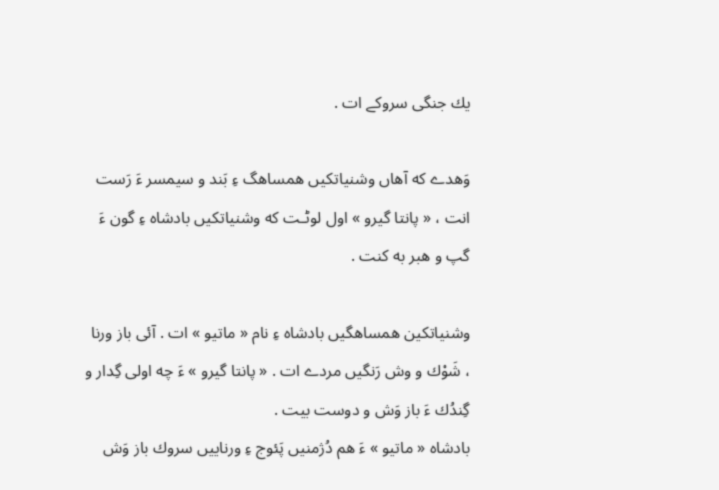يك جنگی سروكے ات .

وَهدے كه آهاں وشنياتكيں همساهگ ءِ بَند و سيمسر ءَ رَست انت ، « پانتا گيرو » اول لوٹـت كه وشنياتكيں بادشاه ءِ گون ءَ گپ و هبر به كنت .

وشنياتكين همساهگيں بادشاه ءِ نام « ماتيو » ات . آئی باز ورنا ، شَوْك و وش رَنگيں مردے ات . « پانتا گيرو » ءَ چه اولی گِدار و گِندُك ءَ باز وَش و دوست بيت .
بادشاه « ماتيو » ءَ هم دُژمنيں پَئوج ءِ ورناييں سروك باز وَش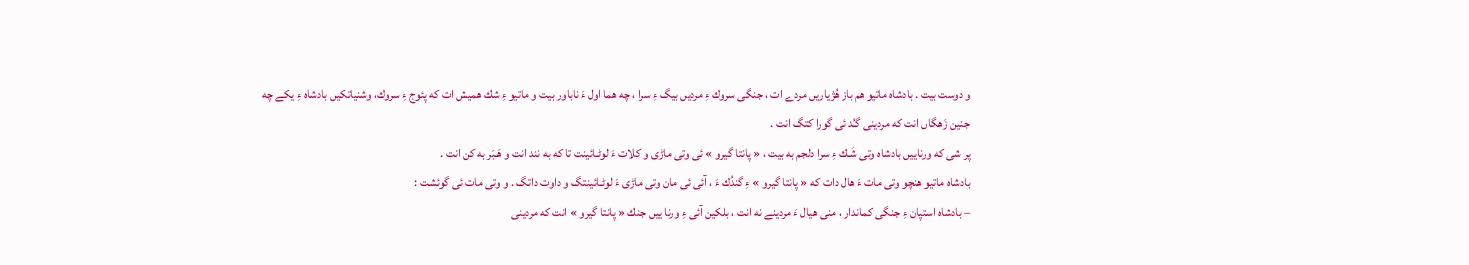و دوست بيت . بادشاه ماتيو هم باز هُژياريں مردے ات ، جنگی سروك ءِ مرديں بيگ ءِ سرا ، چه هما اول ءَ ناباور بيت و ماتيو ءِ شك هميش ات كه پئوج ءِ سروك، وشنياتكيں بادشاه ءِ يكے چه جنين زَهگاں انت كه مردينی گـُد ئی گورا كتگ انت .
پر شی كه ورناييں بادشاه وتی شَـك ءِ سرا دلجم به بيت ، « پانتا گيرو » ئی وتی ماڑی و كلات ءَ لوٹـائينت تا كه به نند انت و هَـبَر به كن انت .
بادشاه ماتيو هنچو وتی مات ءَ هال دات كه « پانتا گيرو » ءِ گندُك ءَ ، آئی ئی مان وتی ماڑی ءَ لوٹـائينتگ و داوت داتگ . و وتی مات ئی گوئشت :
– بادشاه استپان ءِ جنگی كماندار ، منی هيال ءَ مردينے نه انت ، بلكين آئی ءِ ورنا ييں جنك « پانتا گيرو » انت كه مردينی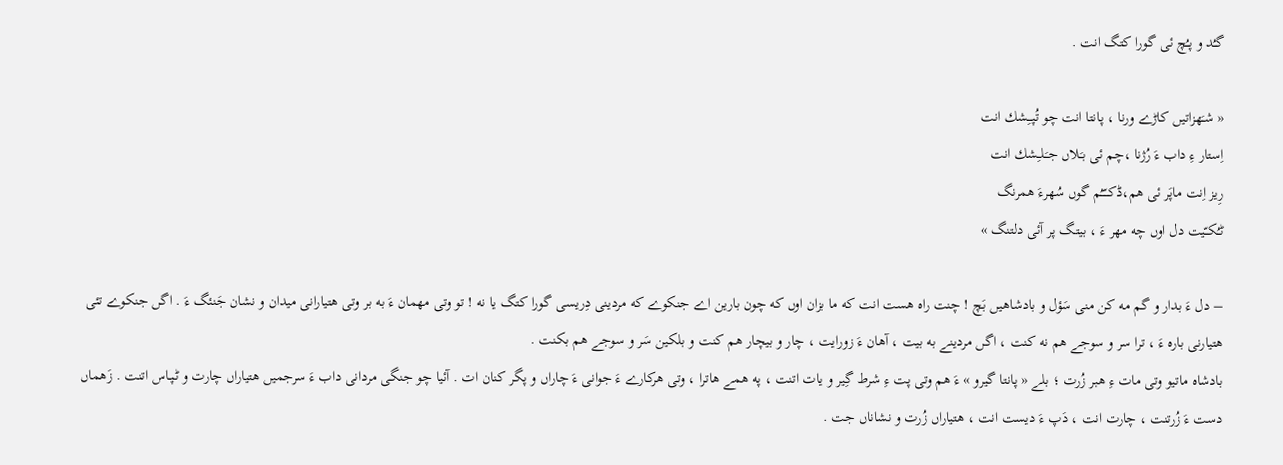گـُد و پـُچ ئی گورا كتگ انت .

« شـَهزاتيں كاڑے ورنا ، پانتا انت چو تُپــِشك انت
اِستار ءِ داب ءَ رُژنا ،چم ئی بـَلاں جـَـلـِشك انت
رِيز اِنت ماپَر ئی هم،ڈكــّــُم گوں سُهرءَ همرنگ
ٹـُكـّيت دل اوں چه مهر ءَ ، بيتـگ پر آئی دلتنگ »

– دل ءَ بدار و گم مه كن منی سَؤل و بادشاهيں بَچ ! چنت راه هست انت كه ما بزان اوں كه چون بارين اے جنكوے كه مردينی دِريسی گورا كتگ يا نه ! تو وتی مهمان ءَ به بر وتی هتيارانی ميدان و نشان جَنئگ ءَ . اگں جنكوے تئی هتيارنی باره ءَ ، ترا سر و سوجے هم نه كنت ، اگں مردينے به بيت ، آهان ءَ زورايت ، چار و بيچار هم كنت و بلكين سَر و سوجے هم بكنت .
بادشاه ماتيو وتی مات ءِ هبر زُرت ؛ بلے « پانتا گيرو » ءَ هم وتی پت ءِ شرط گِير و يات اتنت ، په همے هاترا ، وتی هركارے ءَ جوانی ءَ چاراں و پگر كنان ات . آئيا چو جنگی مردانی داب ءَ سرجميں هتياراں چارت و ٹـپـاس اتنت . زَهماں دست ءَ زُرتنت ، چارت انت ، دَپ ءَ ديست انت ، هتياراں زُرت و نشاناں جت .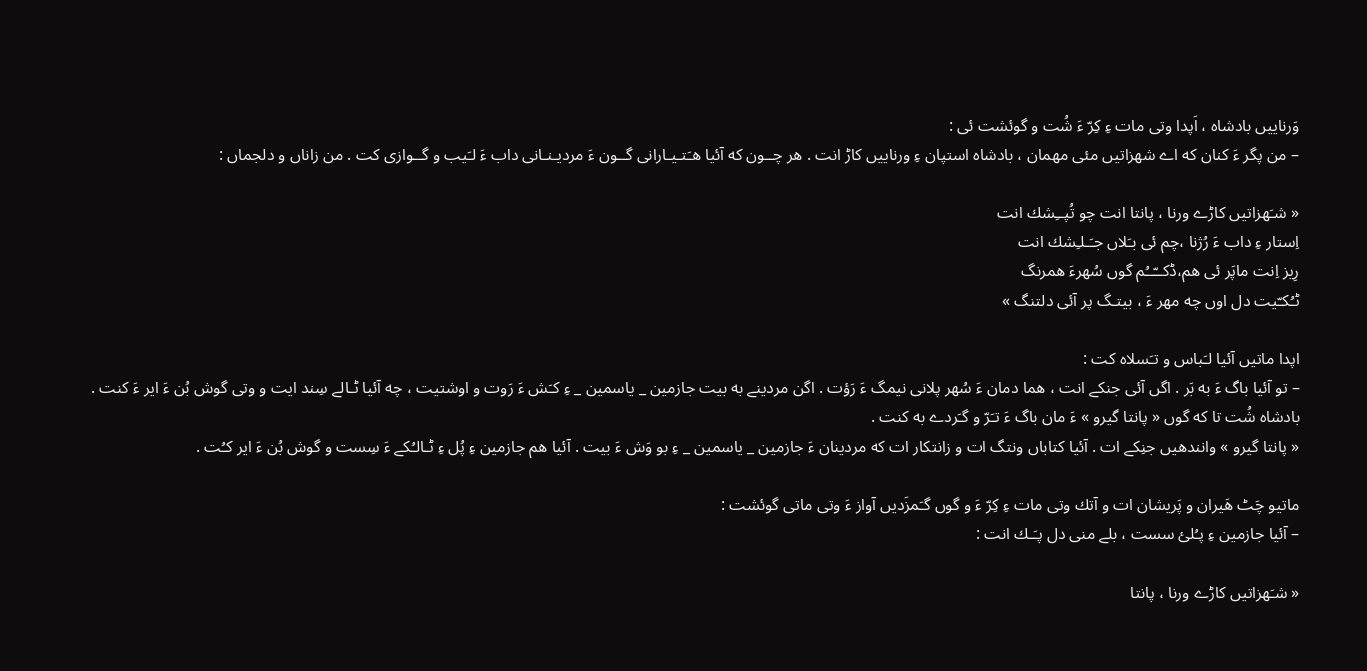وَرناييں بادشاه ، اَپدا وتی مات ءِ كِرّ ءَ شُت و گوئشت ئی :
– من پگر ءَ كنان كه اے شهزاتيں مئی مهمان ، بادشاه استپان ءِ ورناييں كاڑ انت . هر چــون كه آئيا هـَتـيـارانی گــون ءَ مرديـنـانی داب ءَ لـَيب و گــوازی كت . من زاناں و دلجماں :

« شـَهزاتيں كاڑے ورنا ، پانتا انت چو تُپــِشك انت
اِستار ءِ داب ءَ رُژنا ،چم ئی بـَلاں جـَـلـِشك انت
رِيز اِنت ماپَر ئی هم،ڈكــّــُم گوں سُهرءَ همرنگ
ٹـُكـّيت دل اوں چه مهر ءَ ، بيتـگ پر آئی دلتنگ »

اپدا ماتيں آئيا لـَباس و تـَسلاه كت :
– تو آئيا باگ ءَ به بَر . اگں آئی جنكے انت ، هما دمان ءَ سُهر پلانی نيمگ ءَ رَؤت . اگن مردينے به بيت جازمين _ ياسمين _ ءِ كـَش ءَ رَوت و اوشتيت ، چه آئيا ٹـالے سِند ايت و وتی گوش بُن ءَ اير ءَ كنت .
بادشاه شُت تا كه گوں « پانتا گيرو » ءَ مان باگ ءَ تـَرّ و گـَردے به كنت .
« پانتا گيرو » وانندهيں جنِكے ات . آئيا كتاباں ونتگ ات و زانتكار ات كه مردينان ءَ جازمين _ ياسمين _ ءِ بو وَش ءَ بيت . آئيا هم جازمين ءِ پُل ءِ ٹـالـُكے ءَ سِست و گوش بُن ءَ اير كـُت .

ماتيو چَٹ هَيران و پَريشان ات و آتك وتی مات ءِ كِرّ ءَ و گوں گـَمزَديں آواز ءَ وتی ماتی گوئشت :
– آئيا جازمين ءِ پـُلئ سست ، بلے منی دل پـَـك انت :

« شـَهزاتيں كاڑے ورنا ، پانتا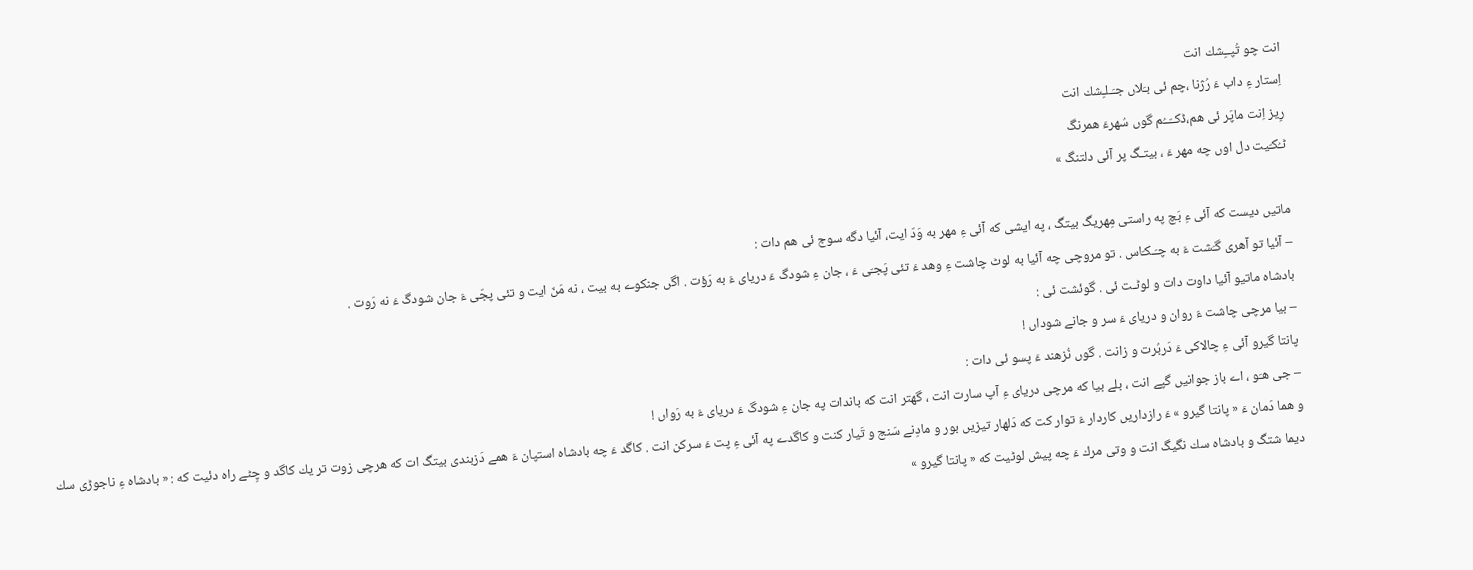انت چو تُپــِشك انت
اِستار ءِ داب ءَ رُژنا ،چم ئی بـَلاں جـَـلـِشك انت
رِيز اِنت ماپَر ئی هم،ڈكــّــُم گوں سُهرءَ همرنگ
ٹـُكـّيت دل اوں چه مهر ءَ ، بيتـگ پر آئی دلتنگ »

ماتيں ديست كه آئی ءِ بَچ په راستی مِهريگ بيتگ ، په ايشی كه آئی ءِ مهر به وَدّ ايت، آئيا دگه سوج ئی هم دات :
– آئيا تو آهری گـَشت ءَ به چـَـكـّاس . تو مروچی چه آئيا به لوٹ چاشت ءِ وهد ءَ تئی پَجـّی ءَ ، جان ءِ شودگ ءَ دريای ءَ به رَؤت . اگں جنكوے به بيت ، نه مَنّ ايت و تئی پجّی ءَ جان شودگ ءَ نه رَوت .
بادشاه ماتيو آئيا داوت دات و لوٹـت ئی . گوئشت ئی :
– بيا مرچی چاشت ءَ روان و دريای ءَ سر و جانے شوداں !
پانتا گيرو آئی ءِ چالاكی ءَ دَربُرت و زانت . گوں نُزهند ءَ پسو ئی دات :
– جی هـَو ، اے باز جوانيں گپے انت ، بلے بيا كه مرچی دريای ءِ آپ سارت انت ، گهتر انت كه باندات په جان ءِ شودگ ءَ دريای ءَ به رَواں !
و هما دَمان ءَ « پانتا گيرو » ءَ رازداريں كاردار ءَ توار كت كه دَلهار تيزيں بور و مادِنے سَنج و تَيار كنت و كاگدے په آئی ءِ پت ءَ سركن انت . كاگد ءَ چه بادشاه استپان ءَ همے دَزبندی بيتگ ات كه هرچی زوت تر يك كاگد و چِٹے راه دئيت كه : « بادشاه ءِ ناجوڑی سك ديما شتگ و بادشاه سك نگيگ انت و وتی مرك ءَ چه پيش لوٹيت كه « پانتا گيرو »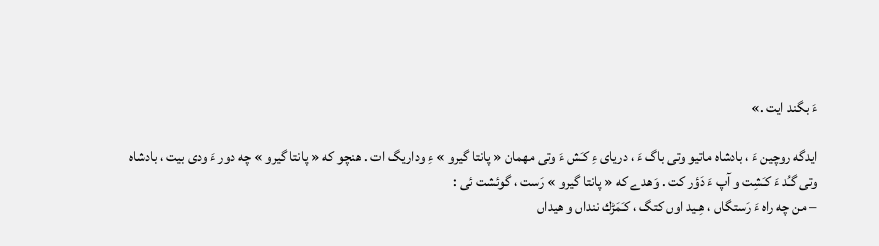ءَ بگند ايت .»

ايدگه روچين ءَ ، بادشاه ماتيو وتی باگ ءَ ، دريای ءِ كـَش ءَ وتی مهمان « پانتا گيرو » ءِ وداريگ ات . هنچو كه « پانتا گيرو » چه دور ءَ ودی بيت ، بادشاه وتی گـُد ءَ كـَشِت و آپ ءَ دَؤر كت . وَهدے كه « پانتا گيرو » رَست ، گوئشت ئی :
– من چه راه ءَ رَستگاں ، هِـيد اوں كتگ ، كـَمَڑك ننداں و هيداں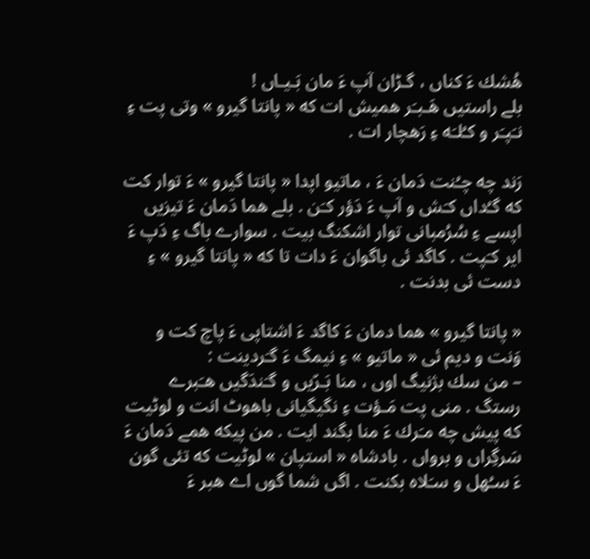هُشك ءَ كناں ، گـڑان آپ ءَ مان بَـيـاں !
بلے راستيں هَـبـَر هميش ات كه « پانتا گيرو » وتی پت ءِ نـَپـَر و كـُلـَه ءِ رَهچار ات .

رَند چه چـُنت دَمان ءَ ، ماتيو اپدا « پانتا گيرو » ءَ توار كت كه گـُداں كـَش و آپ ءَ دَؤر كـَن . بلے هما دَمان ءَ تيزيں اپسے ءِ سُرُمبانی توار اشكنگ بيت . سوارے باگ ءِ دَپ ءَ اير كـَپت . كاگد ئی باگوان ءَ دات تا كه « پانتا گيرو » ءِ دست ئی بدنت .

« پانتا گيرو » هما دمان ءَ كاگد ءَ اشتاپی ءَ پاچ كت و وَنت و ديم ئی « ماتيو » ءِ نيمگ ءَ گـَردينت :
– من سك بژنيگ اوں ، منا بَـرّيں و گـَندَگيں هـَبرے رستگ . منی پت مَـؤت ءِ نگيگيانی باهوٹ انت و لوٹيت كه پيش چه مـَرك ءَ منا بگند ايت . من پيكه همے دَمان ءَ سَرگِراں و برواں . بادشاه « استپان » لوٹيت كه تئی گون ءَ سـُهل و سـَلاه بكنت . اگں شما گوں اے هبر ءَ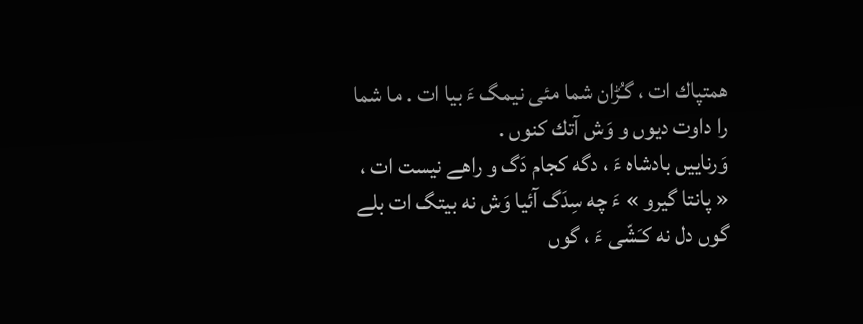همتپاك ات ، گـُڑان شما مئی نيمگ ءَ بيا ات . ما شما را داوت ديوں و وَش آتك كنوں .
وَرناييں بادشاه ءَ ، دگه كجام دَگ و راهے نيست ات ، « پانتا گيرو » ءَ چه سِدَگ آئيا وَش نه بيتگ ات بلے گوں دل نه كـَشّی ءَ ، گوں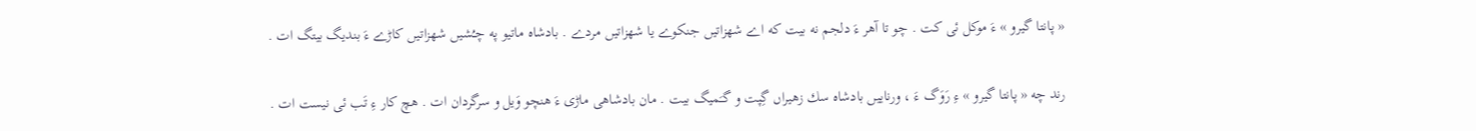« پانتا گيرو » ءَ موكل ئی كت . چو تا آهر ءَ دلجم نه بيت كه اے شهزاتيں جنكوے يا شهزاتيں مردے . بادشاه ماتيو په چـُشيں شهزاتيں كاڑے ءَ بنديگ بيتگ ات .

رند چه « پانتا گيرو » ءِ رَوَگ ءَ ، ورناييں بادشاه سك زهيراں گِپت و گـَميگ بيت . مان بادشاهی ماڑی ءَ هنچو وَيل و سرگردان ات . هچ كار ءِ تَب ئی نيست ات .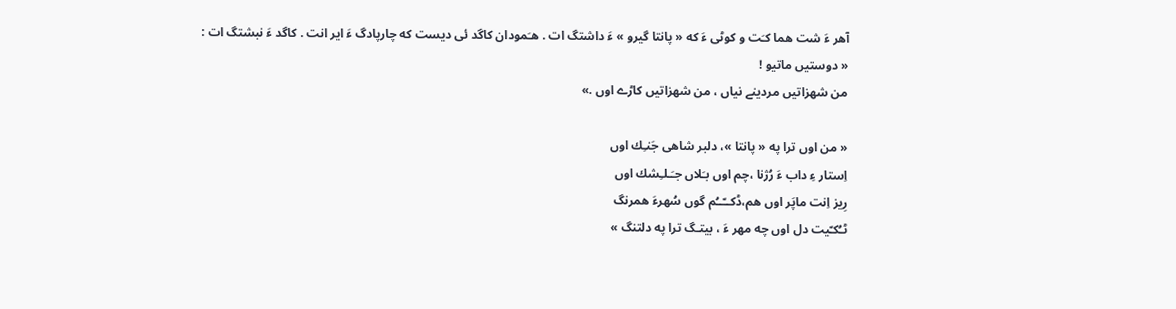آهر ءَ شت هما كـَت و كوٹی ءَ كه « پانتا گيرو » ءَ داشتگ ات . هـَمودان كاگد ئی ديست كه چارپادگ ءَ اير انت . كاگد ءَ نبشتگ ات :
« دوستيں ماتيو !
من شهزاتيں مردينے نياں ، من شهزاتيں كاڑے اوں .»

« من اوں ترا په « پانتا »، دلبر شاهی جَنـِك اوں
اِستار ءِ داب ءَ رُژنا ،چم اوں بـَلاں جـَـلـِشك اوں
رِيز اِنت ماپَر اوں هم،ڈكــّــُم گوں سُهرءَ همرنگ
ٹـُكـّيت دل اوں چه مهر ءَ ، بيتـگ ترا په دلتنگ »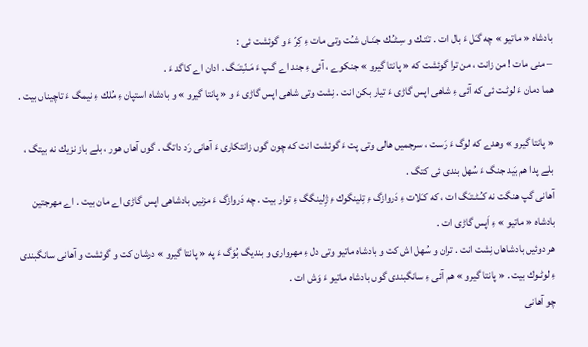بادشاه « ماتيو » چه گـَل ءَ بال ات . تـَتـك و سِـٹـُـك جـَنـاں شـُت وتی مات ءِ كِرّ ءَ و گوئشت ئی :
– منی مات ! من زانت ، من ترا گوئشت كه « پانتا گيرو » جنكوے ، آئی ءِ جند اے گـپ ءَ مَـنّـِتـَـگ . ادان اے كاگد ءَ .
هما دمان ءَ لوٹـت ئی كه آئی ءِ شاهی اپس گاڑی ءَ تيار بكن انت . نِشت وتی شاهی اپس گاڑی ءَ و « پانتا گيرو » و بادشاه استپان ءِ مُلك ءِ نيمگ ءَ تاچيناں بيت .

« پانتا گيرو » وهدے كه لوگ ءَ رَست ، سرجميں هالی وتی پت ءَ گوئشت انت كه چون گوں زانتكاری ءَ آهانی رَد داتگ . گوں آهاں هور ، بلے باز نزيك نه بيتگ ، بلے پدا هم بَيد جنگ ءَ سُهل بندی ئی كتگ .
آهانی گپ هنگت نه كـُـٹـتـَگ ات ، كه كـَلات ءِ دَروازگ ءِ تِلينگوك ءِ ژِلينگگ ءِ توار بيت . چه دَروازگ ءَ مزنيں بادشاهی اپس گاڑی اے مان بيت . اے مهرجتين بادشاه « ماتيو » ءِ اَپس گاڑی ات .
هر دوئيں بادشاهاں نِشت انت . تران و سُهل اش كت و بادشاه ماتيو وتی دل ءِ مهرواری و بنديگ بُوَگ ءَ په « پانتا گيرو » درشان كت و گوئشت و آهانی سانگبندی ءِ لوٹـوك بيت . « پانتا گيرو » هم آئی ءِ سانگبندی گوں بادشاه ماتيو ءَ وَش ات .
چو آهانی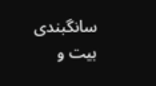سانگبندی بيت و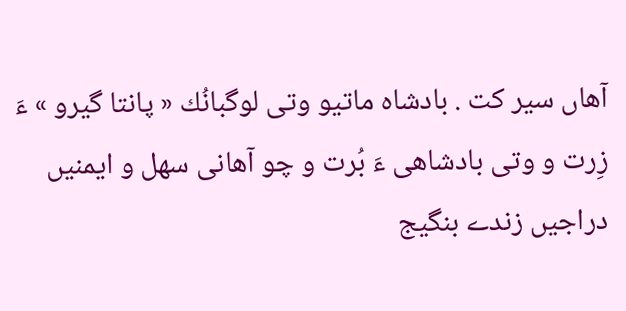آهاں سير كت . بادشاه ماتيو وتی لوگبانُك « پانتا گيرو » ءَ زِرت و وتی بادشاهی ءَ بُرت و چو آهانی سهل و ايمنيں دراجيں زندے بنگيج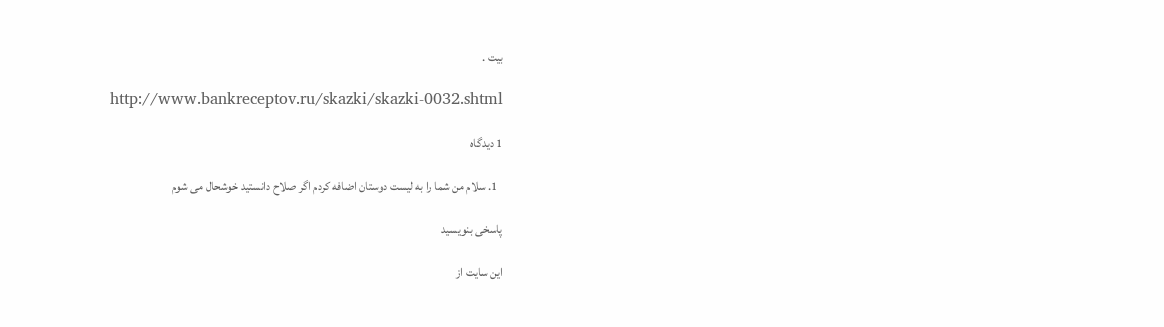بيت .

http://www.bankreceptov.ru/skazki/skazki-0032.shtml

1 دیدگاه

  1. سلام من شما را به لیست دوستان اضافه کردم اگر صلاح دانستید خوشحال می شوم

پاسخی بنویسید

این سایت از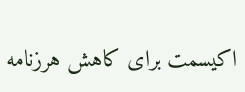اکیسمت برای کاهش هرزنامه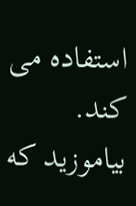استفاده می کند. بیاموزید که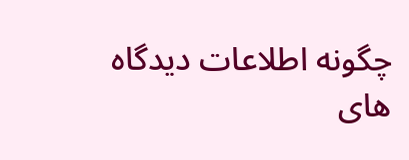چگونه اطلاعات دیدگاه های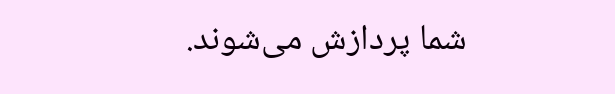شما پردازش می‌شوند.